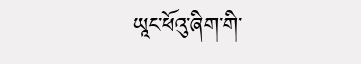ཡཱང་ཕོའུ་ཞིག་གི་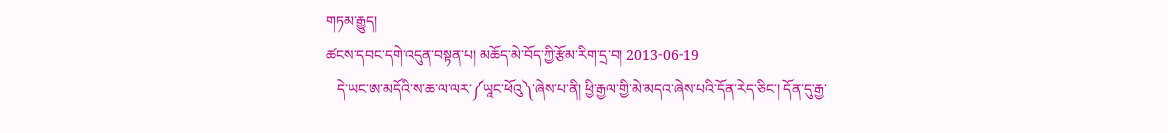གཏམ་རྒྱུད།
ཚངས་དབང་དགེ་འདུན་བསྟན་པ། མཆོད་མེ་བོད་ཀྱི་རྩོམ་རིག་དྲ་བ། 2013-06-19
   དེ་ཡང་ཨ་མདོའི་ས་ཆ་ལ་ལར་༼ཡཱང་ཕོའུ༽་ཞེས་པ་ནི། ཕྱི་རྒྱལ་གྱི་མེ་མདའ་ཞེས་པའི་དོན་རེད་ཅིང་། དོན་དུ་རྒྱ་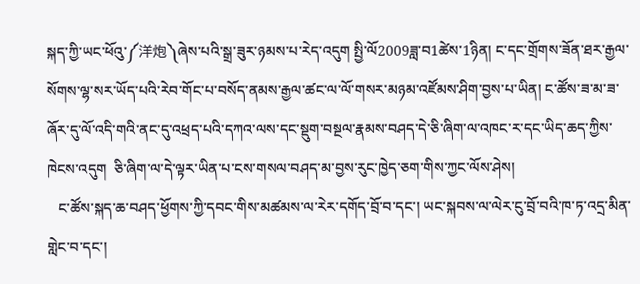སྐད་ཀྱི་ཡང་ཕོའུ་༼洋炮༽ཞེས་པའི་སྒྲ་ཟུར་ཉམས་པ་རེད་འདུག སྤྱི་ལོ2009ཟླ་བ1ཚེས་1ཉིན། ང་དང་གྲོགས་ཟོན་ཐར་རྒྱལ་སོགས་ལྷ་སར་ཡོད་པའི་རེབ་གོང་པ་བསོད་ནམས་རྒྱལ་ཚང་ལ་ལོ་གསར་མཉམ་འཛོམས་ཤིག་བྱས་པ་ཡིན། ང་ཚོས་ཟ་མ་ཟ་ཞོར་དུ་ལོ་འདི་གའི་ནང་དུ་འཕྲད་པའི་དཀའ་ལས་དང་སྡུག་བསྔལ་རྣམས་བཤད་དེ་ཅི་ཞིག་ལ་འཁང་ར་དང་ཡིད་ཆད་ཀྱིས་ཁེངས་འདུག  ཅི་ཞིག་ལ་དེ་ལྟར་ཡིན་པ་ངས་གསལ་བཤད་མ་བྱས་རུང་ཁྱེད་ཅག་གིས་ཀྱང་ལོས་ཤེས།
   ང་ཚོས་སྐད་ཆ་བཤད་ཕྱོགས་ཀྱི་དབང་གིས་མཚམས་ལ་རེར་དགོད་བྲོ་བ་དང་། ཡང་སྐབས་ལ་ལེར་ངུ་བྲོ་བའི་ཁ་ཏ་འདྲ་མིན་གླེང་བ་དང་།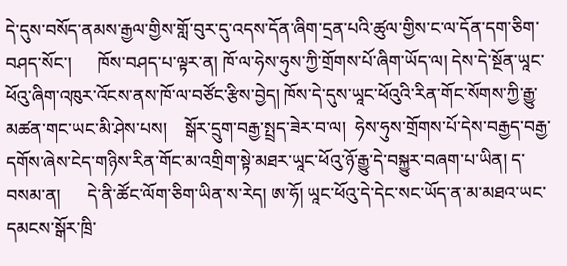དེ་དུས་བསོད་ནམས་རྒྱལ་གྱིས་གློ་བུར་དུ་འདས་དོན་ཞིག་དྲན་པའི་ཚུལ་གྱིས་ང་ལ་དོན་དག་ཅིག་བཤད་སོང་།      ཁོས་བཤད་པ་ལྟར་ན། ཁོ་ལ་ཧེས་ཧུས་ཀྱི་གྲོགས་པོ་ཞིག་ཡོད་ལ། དེས་དེ་སྔོན་ཡཱང་ཕོའུ་ཞིག་འཁུར་འོངས་ནས་ཁོ་ལ་བཙོང་རྩིས་བྱེད། ཁོས་དེ་དུས་ཡཱང་ཕོའུའི་རིན་གོང་སོགས་ཀྱི་རྒྱུ་མཚན་གང་ཡང་མི་ཤེས་པས།    སྒོར་དྲུག་བརྒྱ་སྤྲད་ཟེར་བ་ལ།  ཧེས་ཧུས་གྲོགས་པོ་དེས་བརྒྱད་བརྒྱ་དགོས་ཞེས་ངེད་གཉིས་རིན་གོང་མ་འགྲིག་སྟེ་མཐར་ཡཱང་ཕོའུ་ཉོ་རྒྱུ་དེ་བསྐྱུར་བཞག་པ་ཡིན། ད་བསམ་ན།      དེ་ནི་ཚོང་ལོག་ཅིག་ཡིན་ས་རེད། ཨ་ཧོ། ཡཱང་ཕོའུ་དེ་དེང་སང་ཡོད་ན་མ་མཐའ་ཡང་དམངས་སྒོར་ཁྲི་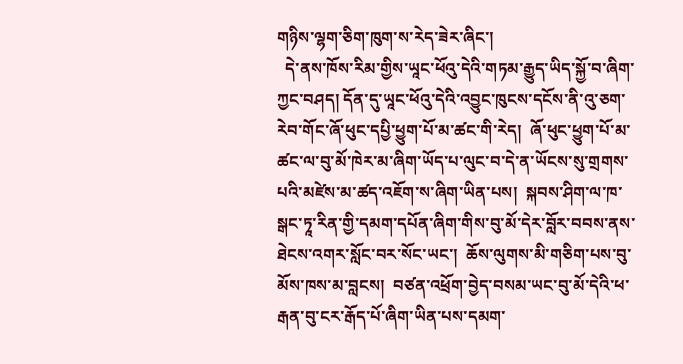གཉིས་ལྷག་ཅིག་ཁུག་ས་རེད་ཟེར་ཞིང་།
  དེ་ནས་ཁོས་རིམ་གྱིས་ཡཱང་ཕོའུ་དེའི་གཏམ་རྒྱུད་ཡིད་སྐྱོ་བ་ཞིག་ཀྱང་བཤད། དོན་དུ་ཡཱང་ཕོའུ་དེའི་འབྱུང་ཁུངས་དངོས་ནི་འུ་ཅག་རེབ་གོང་ཞོ་ཕུང་དཔྱི་ཕྱུག་པོ་མ་ཚང་གི་རེད།  ཞོ་ཕུང་ཕྱུག་པོ་མ་ཚང་ལ་བུ་མོ་ཁེར་མ་ཞིག་ཡོད་པ་ལུང་བ་དེ་ན་ཡོངས་སུ་གྲགས་པའི་མཛེས་མ་ཚད་འཇོག་ས་ཞིག་ཡིན་པས།  སྐབས་ཤིག་ལ་ཁ་སྒང་ཏཱ་རིན་གྱི་དམག་དཔོན་ཞིག་གིས་བུ་མོ་དེར་བློར་བབས་ནས་ཐེངས་འགར་སློང་བར་སོང་ཡང་།  ཆོས་ལུགས་མི་གཅིག་པས་བུ་མོས་ཁས་མ་བླངས།  བཙན་འཕྲོག་བྱེད་བསམ་ཡང་བུ་མོ་དེའི་ཕ་རྒན་བུ་ངར་རྒོད་པོ་ཞིག་ཡིན་པས་དམག་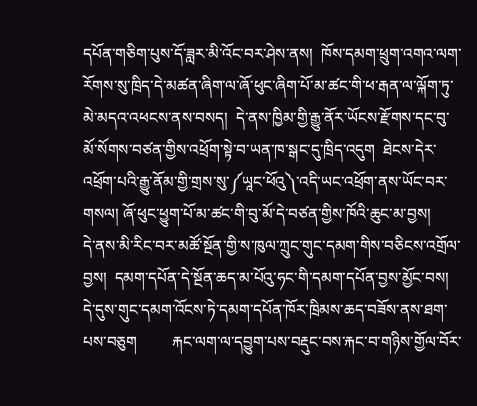དཔོན་གཅིག་པུས་དོ་ཟླར་མི་འོང་བར་ཤེས་ནས།  ཁོས་དམག་ཕྲུག་འགའ་ལག་རོགས་སུ་ཁྲིད་དེ་མཚན་ཞིག་ལ་ཞོ་ཕུང་ཞིག་པོ་མ་ཚང་གི་ཕ་རྒན་ལ་ལྐོག་ཏུ་མེ་མདའ་འཕངས་ནས་བསད།  དེ་ནས་ཁྱིམ་གྱི་རྒྱུ་ནོར་ཡོངས་རྫོགས་དང་བུ་མོ་སོགས་བཙན་གྱིས་འཕྲོག་སྟེ་བ་ཡན་ཁ་སྒང་དུ་ཁྲིད་འདུག  ཐེངས་དེར་འཕྲོག་པའི་རྒྱུ་ནོམ་གྱི་གྲས་སུ་༼ཡཱང་ཕོའུ༽་འདི་ཡང་འཕྲོག་ནས་ཡོང་བར་གསལ། ཞོ་ཕུང་ཕྱུག་པོ་མ་ཚང་གི་བུ་མོ་དེ་བཙན་གྱིས་ཁོའི་ཆུང་མ་བྱས།        དེ་ནས་མི་རིང་བར་མཚོ་སྔོན་གྱི་ས་ཁུལ་ཀྲུང་གུང་དམག་གིས་བཅིངས་འགྲོལ་བྱས།  དམག་དཔོན་དེ་སྔོན་ཆད་མ་པོའུ་ཧང་གི་དམག་དཔོན་བྱས་མྱོང་བས། དེ་དུས་གུང་དམག་འོངས་ཏེ་དམག་དཔོན་ཁོར་ཁྲིམས་ཆད་བཟོས་ནས་ཐག་པས་བཅུག         རྐང་ལག་ལ་དབྱུག་པས་བརྡུང་བས་རྐང་བ་གཉིས་གྱོལ་བོར་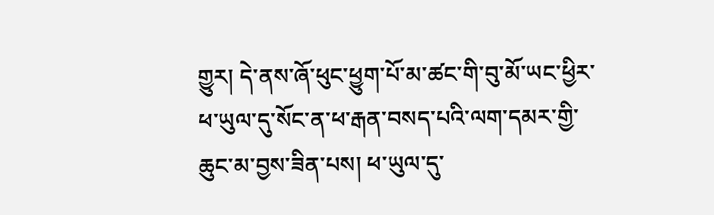གྱུར། དེ་ནས་ཞོ་ཕུང་ཕྱུག་པོ་མ་ཚང་གི་བུ་མོ་ཡང་ཕྱིར་ཕ་ཡུལ་དུ་སོང་ན་ཕ་རྒན་བསད་པའི་ལག་དམར་གྱི་ཆུང་མ་བྱས་ཟིན་པས། ཕ་ཡུལ་དུ་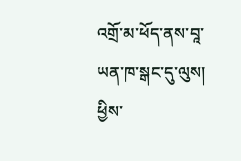འགྲོ་མ་ཕོད་ནས་བཱ་ཡན་ཁ་སྒང་དུ་ལུས།  ཕྱིས་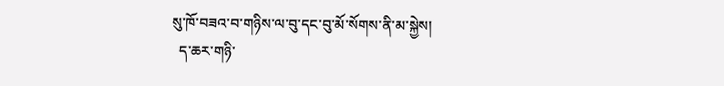སུ་ཁོ་བཟའ་བ་གཉིས་ལ་བུ་དང་བུ་མོ་སོགས་ནི་མ་སྐྱེས།
  ད་ཆར་གཉི་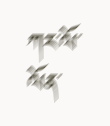ཀར་ལོ་ལོན་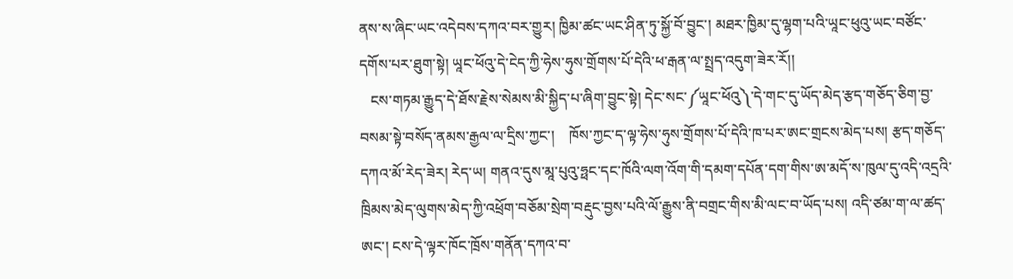ནས་ས་ཞིང་ཡང་འདེབས་དཀའ་བར་གྱུར། ཁྱིམ་ཚང་ཡང་ཤིན་ཏུ་སྐྱོ་བོ་བྱུང་། མཐར་ཁྱིམ་དུ་ལྷག་པའི་ཡཱང་ཕུའུ་ཡང་བཙོང་དགོས་པར་ཐུག་སྟེ། ཡཱང་ཕོའུ་དེ་ངེད་ཀྱི་ཧེས་ཧུས་གྲོགས་པོ་དེའི་ཕ་རྒན་ལ་སྤྲད་འདུག་ཟེར་རོ།།
   ངས་གཏམ་རྒྱུད་དེ་ཐོས་རྗེས་སེམས་མི་སྐྱིད་པ་ཞིག་བྱུང་སྟེ། དེང་སང་༼ཡཱང་ཕོའུ༽་དེ་གང་དུ་ཡོད་མེད་རྩད་གཅོད་ཅིག་བྱ་བསམ་སྟེ་བསོད་ནམས་རྒྱལ་ལ་དྲིས་ཀྱང་།    ཁོས་ཀྱང་ད་ལྟ་ཧེས་ཧུས་གྲོགས་པོ་དེའི་ཁ་པར་ཨང་གྲངས་མེད་པས། རྩད་གཅོད་དཀའ་མོ་རེད་ཟེར། རེད་ཡ། གནའ་དུས་མཱ་པུའུ་ཧྥང་དང་ཁོའི་ལག་འོག་གི་དམག་དཔོན་དག་གིས་ཨ་མདོ་ས་ཁུལ་དུ་འདི་འདྲའི་ཁྲིམས་མེད་ལུགས་མེད་ཀྱི་འཕྲོག་བཅོམ་སྲེག་བརྡུང་བྱས་པའི་ལོ་རྒྱུས་ནི་བགྲང་གིས་མི་ལང་བ་ཡོད་པས། འདི་ཙམ་ག་ལ་ཚད་ཨང་། ངས་དེ་ལྟར་ཁོང་ཁྲོས་གནོན་དཀའ་བ་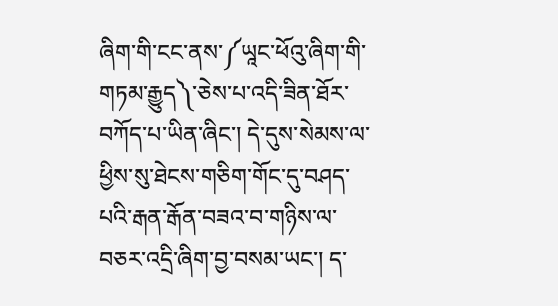ཞིག་གི་ངང་ནས་༼ཡཱང་ཕོའུ་ཞིག་གི་གཏམ་རྒྱུད༽་ཅེས་པ་འདི་ཟིན་ཐོར་བཀོད་པ་ཡིན་ཞིང་། དེ་དུས་སེམས་ལ་ཕྱིས་སུ་ཐེངས་གཅིག་གོང་དུ་བཤད་པའི་རྒན་རྒོན་བཟའ་བ་གཉིས་ལ་བཅར་འདྲི་ཞིག་བྱ་བསམ་ཡང་། ད་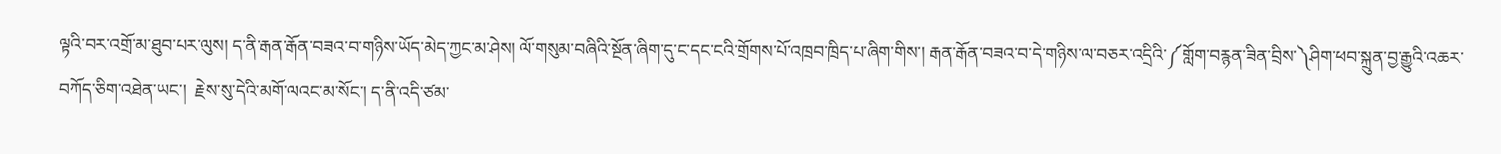ལྟའི་བར་འགྲོ་མ་ཐུབ་པར་ལུས། ད་ནི་རྒན་རྒོན་བཟའ་བ་གཉིས་ཡོད་མེད་ཀྱང་མ་ཤེས། ལོ་གསུམ་བཞིའི་སྔོན་ཞིག་དུ་ང་དང་ངའི་གྲོགས་པོ་འཁྲབ་ཁྲིད་པ་ཞིག་གིས་། རྒན་རྒོན་བཟའ་བ་དེ་གཉིས་ལ་བཅར་འདྲིའི་༼གློག་བརྙན་ཟིན་བྲིས་༽ཤིག་ཕབ་སྐྲུན་བྱ་རྒྱུའི་འཆར་བཀོད་ཅིག་འཐེན་ཡང་།  རྗེས་སུ་དེའི་མགོ་ལའང་མ་སོང་། ད་ནི་འདི་ཙམ་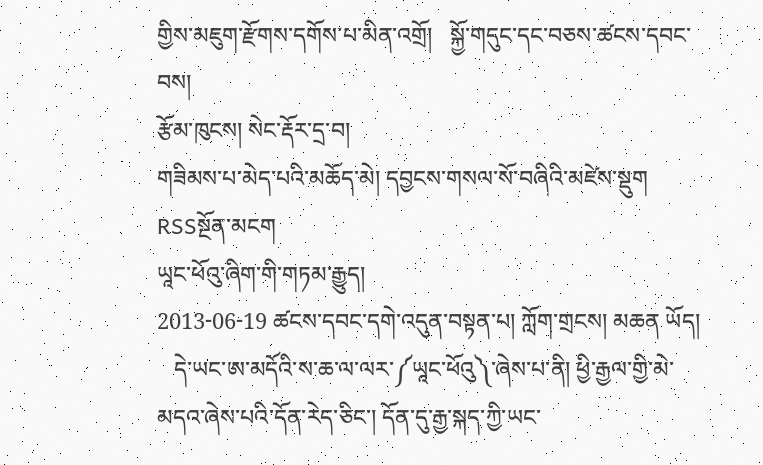གྱིས་མཇུག་རྫོགས་དགོས་པ་མིན་འགྲོ།   སྐྱོ་གདུང་དང་བཅས་ཚངས་དབང་བས།
རྩོམ་ཁུངས། སེང་རྡོར་དྲ་བ།
གཟིམས་པ་མེད་པའི་མཆོད་མེ། དབྱངས་གསལ་སོ་བཞིའི་མཛེས་སྡུག  RSSསྔོན་མངག
ཡཱང་ཕོའུ་ཞིག་གི་གཏམ་རྒྱུད།
2013-06-19 ཚངས་དབང་དགེ་འདུན་བསྟན་པ། ཀློག་གྲངས། མཆན ཡོད།
   དེ་ཡང་ཨ་མདོའི་ས་ཆ་ལ་ལར་༼ཡཱང་ཕོའུ༽་ཞེས་པ་ནི། ཕྱི་རྒྱལ་གྱི་མེ་མདའ་ཞེས་པའི་དོན་རེད་ཅིང་། དོན་དུ་རྒྱ་སྐད་ཀྱི་ཡང་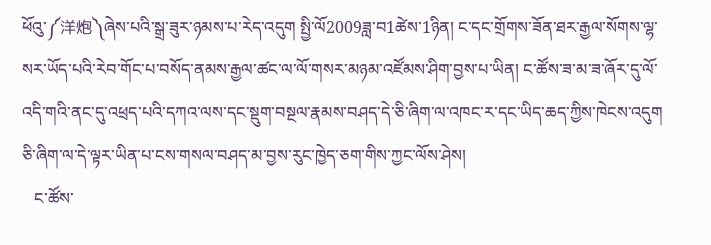ཕོའུ་༼洋炮༽ཞེས་པའི་སྒྲ་ཟུར་ཉམས་པ་རེད་འདུག སྤྱི་ལོ2009ཟླ་བ1ཚེས་1ཉིན། ང་དང་གྲོགས་ཟོན་ཐར་རྒྱལ་སོགས་ལྷ་སར་ཡོད་པའི་རེབ་གོང་པ་བསོད་ནམས་རྒྱལ་ཚང་ལ་ལོ་གསར་མཉམ་འཛོམས་ཤིག་བྱས་པ་ཡིན། ང་ཚོས་ཟ་མ་ཟ་ཞོར་དུ་ལོ་འདི་གའི་ནང་དུ་འཕྲད་པའི་དཀའ་ལས་དང་སྡུག་བསྔལ་རྣམས་བཤད་དེ་ཅི་ཞིག་ལ་འཁང་ར་དང་ཡིད་ཆད་ཀྱིས་ཁེངས་འདུག  ཅི་ཞིག་ལ་དེ་ལྟར་ཡིན་པ་ངས་གསལ་བཤད་མ་བྱས་རུང་ཁྱེད་ཅག་གིས་ཀྱང་ལོས་ཤེས།
   ང་ཚོས་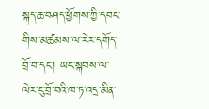སྐད་ཆ་བཤད་ཕྱོགས་ཀྱི་དབང་གིས་མཚམས་ལ་རེར་དགོད་བྲོ་བ་དང་། ཡང་སྐབས་ལ་ལེར་ངུ་བྲོ་བའི་ཁ་ཏ་འདྲ་མིན་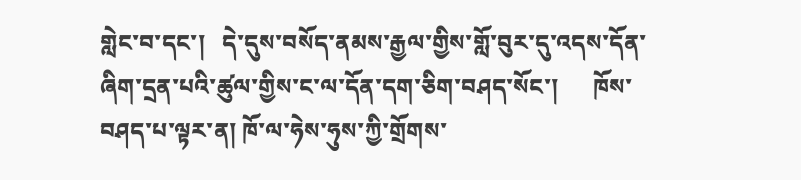གླེང་བ་དང་།   དེ་དུས་བསོད་ནམས་རྒྱལ་གྱིས་གློ་བུར་དུ་འདས་དོན་ཞིག་དྲན་པའི་ཚུལ་གྱིས་ང་ལ་དོན་དག་ཅིག་བཤད་སོང་།      ཁོས་བཤད་པ་ལྟར་ན། ཁོ་ལ་ཧེས་ཧུས་ཀྱི་གྲོགས་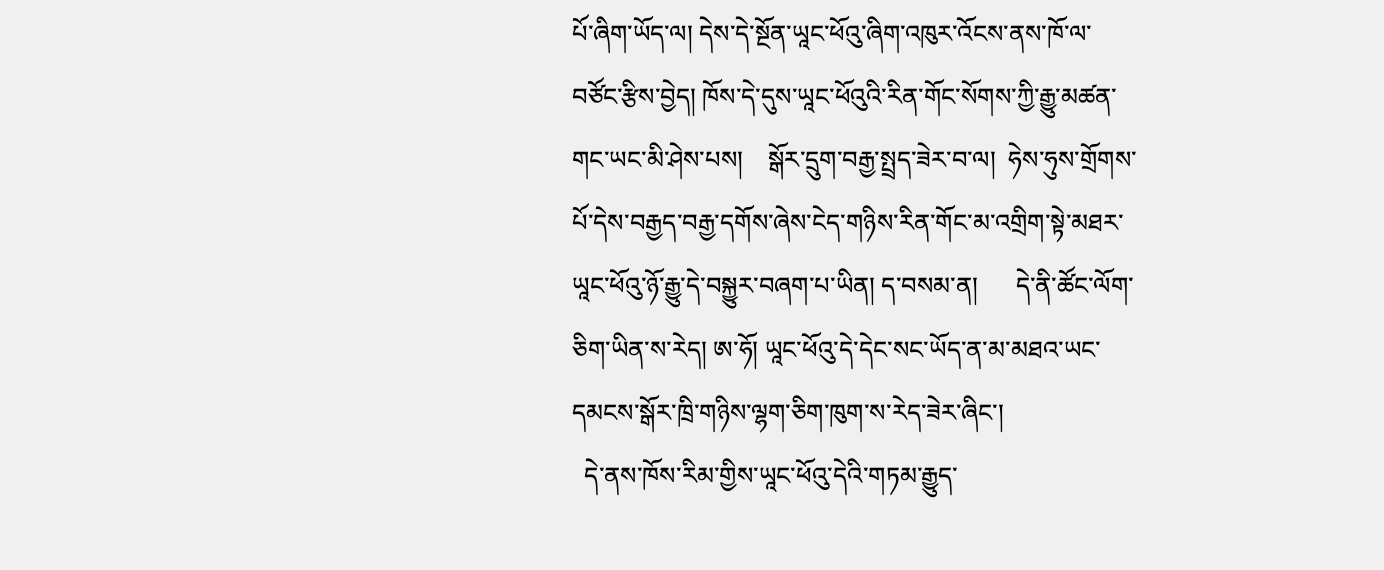པོ་ཞིག་ཡོད་ལ། དེས་དེ་སྔོན་ཡཱང་ཕོའུ་ཞིག་འཁུར་འོངས་ནས་ཁོ་ལ་བཙོང་རྩིས་བྱེད། ཁོས་དེ་དུས་ཡཱང་ཕོའུའི་རིན་གོང་སོགས་ཀྱི་རྒྱུ་མཚན་གང་ཡང་མི་ཤེས་པས།    སྒོར་དྲུག་བརྒྱ་སྤྲད་ཟེར་བ་ལ།  ཧེས་ཧུས་གྲོགས་པོ་དེས་བརྒྱད་བརྒྱ་དགོས་ཞེས་ངེད་གཉིས་རིན་གོང་མ་འགྲིག་སྟེ་མཐར་ཡཱང་ཕོའུ་ཉོ་རྒྱུ་དེ་བསྐྱུར་བཞག་པ་ཡིན། ད་བསམ་ན།      དེ་ནི་ཚོང་ལོག་ཅིག་ཡིན་ས་རེད། ཨ་ཧོ། ཡཱང་ཕོའུ་དེ་དེང་སང་ཡོད་ན་མ་མཐའ་ཡང་དམངས་སྒོར་ཁྲི་གཉིས་ལྷག་ཅིག་ཁུག་ས་རེད་ཟེར་ཞིང་།
  དེ་ནས་ཁོས་རིམ་གྱིས་ཡཱང་ཕོའུ་དེའི་གཏམ་རྒྱུད་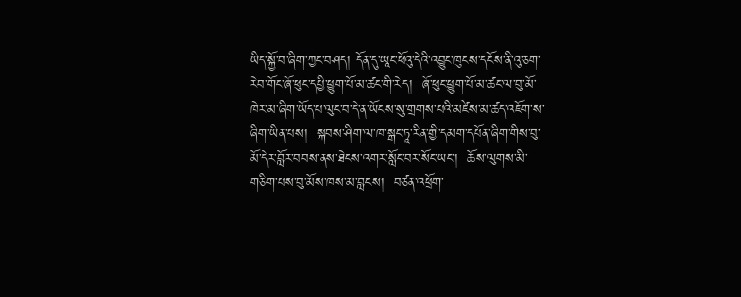ཡིད་སྐྱོ་བ་ཞིག་ཀྱང་བཤད། དོན་དུ་ཡཱང་ཕོའུ་དེའི་འབྱུང་ཁུངས་དངོས་ནི་འུ་ཅག་རེབ་གོང་ཞོ་ཕུང་དཔྱི་ཕྱུག་པོ་མ་ཚང་གི་རེད།  ཞོ་ཕུང་ཕྱུག་པོ་མ་ཚང་ལ་བུ་མོ་ཁེར་མ་ཞིག་ཡོད་པ་ལུང་བ་དེ་ན་ཡོངས་སུ་གྲགས་པའི་མཛེས་མ་ཚད་འཇོག་ས་ཞིག་ཡིན་པས།  སྐབས་ཤིག་ལ་ཁ་སྒང་ཏཱ་རིན་གྱི་དམག་དཔོན་ཞིག་གིས་བུ་མོ་དེར་བློར་བབས་ནས་ཐེངས་འགར་སློང་བར་སོང་ཡང་།  ཆོས་ལུགས་མི་གཅིག་པས་བུ་མོས་ཁས་མ་བླངས།  བཙན་འཕྲོག་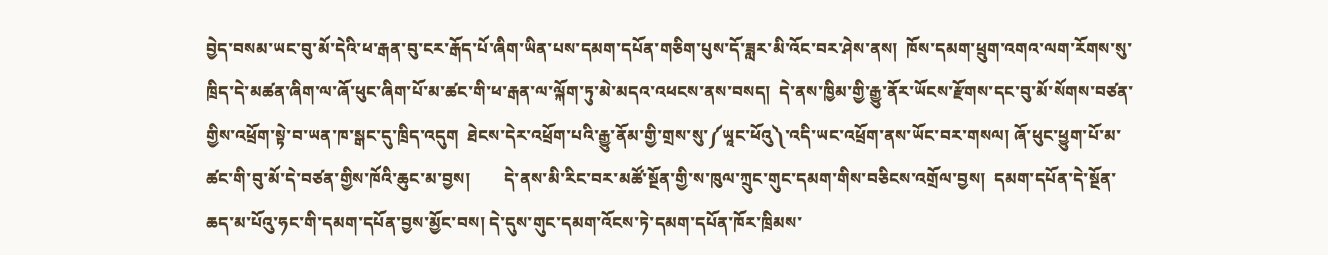བྱེད་བསམ་ཡང་བུ་མོ་དེའི་ཕ་རྒན་བུ་ངར་རྒོད་པོ་ཞིག་ཡིན་པས་དམག་དཔོན་གཅིག་པུས་དོ་ཟླར་མི་འོང་བར་ཤེས་ནས།  ཁོས་དམག་ཕྲུག་འགའ་ལག་རོགས་སུ་ཁྲིད་དེ་མཚན་ཞིག་ལ་ཞོ་ཕུང་ཞིག་པོ་མ་ཚང་གི་ཕ་རྒན་ལ་ལྐོག་ཏུ་མེ་མདའ་འཕངས་ནས་བསད།  དེ་ནས་ཁྱིམ་གྱི་རྒྱུ་ནོར་ཡོངས་རྫོགས་དང་བུ་མོ་སོགས་བཙན་གྱིས་འཕྲོག་སྟེ་བ་ཡན་ཁ་སྒང་དུ་ཁྲིད་འདུག  ཐེངས་དེར་འཕྲོག་པའི་རྒྱུ་ནོམ་གྱི་གྲས་སུ་༼ཡཱང་ཕོའུ༽་འདི་ཡང་འཕྲོག་ནས་ཡོང་བར་གསལ། ཞོ་ཕུང་ཕྱུག་པོ་མ་ཚང་གི་བུ་མོ་དེ་བཙན་གྱིས་ཁོའི་ཆུང་མ་བྱས།        དེ་ནས་མི་རིང་བར་མཚོ་སྔོན་གྱི་ས་ཁུལ་ཀྲུང་གུང་དམག་གིས་བཅིངས་འགྲོལ་བྱས།  དམག་དཔོན་དེ་སྔོན་ཆད་མ་པོའུ་ཧང་གི་དམག་དཔོན་བྱས་མྱོང་བས། དེ་དུས་གུང་དམག་འོངས་ཏེ་དམག་དཔོན་ཁོར་ཁྲིམས་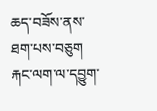ཆད་བཟོས་ནས་ཐག་པས་བཅུག         རྐང་ལག་ལ་དབྱུག་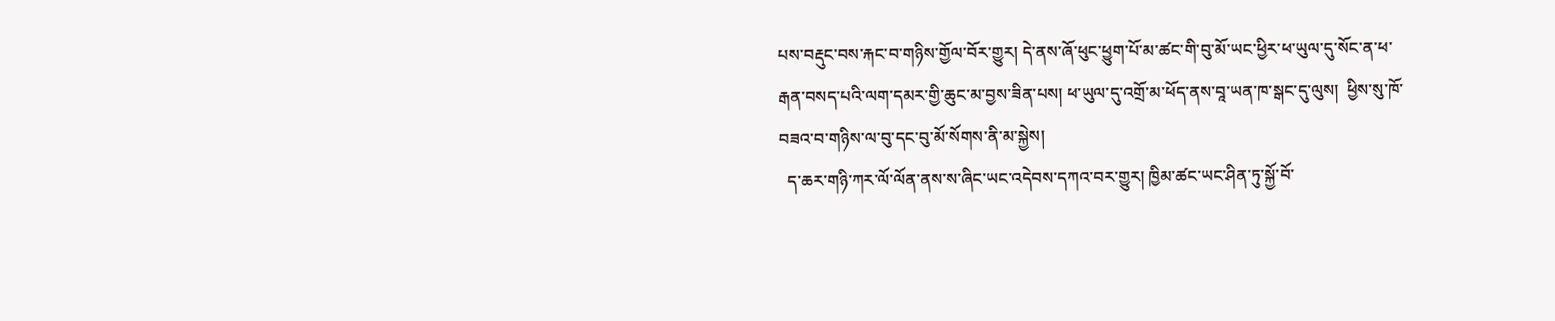པས་བརྡུང་བས་རྐང་བ་གཉིས་གྱོལ་བོར་གྱུར། དེ་ནས་ཞོ་ཕུང་ཕྱུག་པོ་མ་ཚང་གི་བུ་མོ་ཡང་ཕྱིར་ཕ་ཡུལ་དུ་སོང་ན་ཕ་རྒན་བསད་པའི་ལག་དམར་གྱི་ཆུང་མ་བྱས་ཟིན་པས། ཕ་ཡུལ་དུ་འགྲོ་མ་ཕོད་ནས་བཱ་ཡན་ཁ་སྒང་དུ་ལུས།  ཕྱིས་སུ་ཁོ་བཟའ་བ་གཉིས་ལ་བུ་དང་བུ་མོ་སོགས་ནི་མ་སྐྱེས།
  ད་ཆར་གཉི་ཀར་ལོ་ལོན་ནས་ས་ཞིང་ཡང་འདེབས་དཀའ་བར་གྱུར། ཁྱིམ་ཚང་ཡང་ཤིན་ཏུ་སྐྱོ་བོ་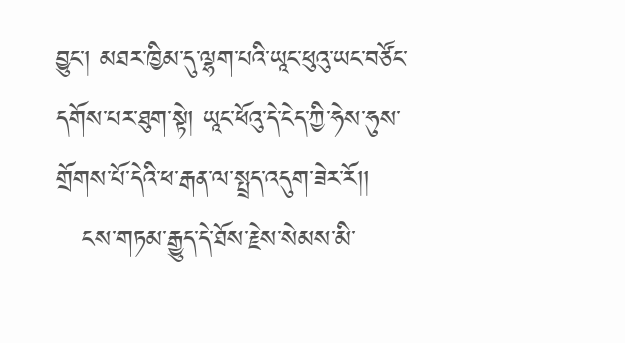བྱུང་། མཐར་ཁྱིམ་དུ་ལྷག་པའི་ཡཱང་ཕུའུ་ཡང་བཙོང་དགོས་པར་ཐུག་སྟེ། ཡཱང་ཕོའུ་དེ་ངེད་ཀྱི་ཧེས་ཧུས་གྲོགས་པོ་དེའི་ཕ་རྒན་ལ་སྤྲད་འདུག་ཟེར་རོ།།
   ངས་གཏམ་རྒྱུད་དེ་ཐོས་རྗེས་སེམས་མི་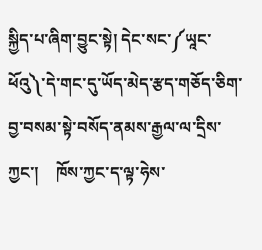སྐྱིད་པ་ཞིག་བྱུང་སྟེ། དེང་སང་༼ཡཱང་ཕོའུ༽་དེ་གང་དུ་ཡོད་མེད་རྩད་གཅོད་ཅིག་བྱ་བསམ་སྟེ་བསོད་ནམས་རྒྱལ་ལ་དྲིས་ཀྱང་།    ཁོས་ཀྱང་ད་ལྟ་ཧེས་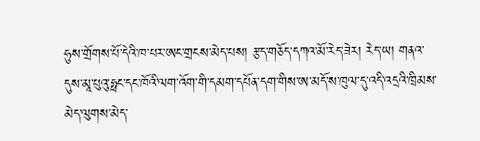ཧུས་གྲོགས་པོ་དེའི་ཁ་པར་ཨང་གྲངས་མེད་པས། རྩད་གཅོད་དཀའ་མོ་རེད་ཟེར། རེད་ཡ། གནའ་དུས་མཱ་པུའུ་ཧྥང་དང་ཁོའི་ལག་འོག་གི་དམག་དཔོན་དག་གིས་ཨ་མདོ་ས་ཁུལ་དུ་འདི་འདྲའི་ཁྲིམས་མེད་ལུགས་མེད་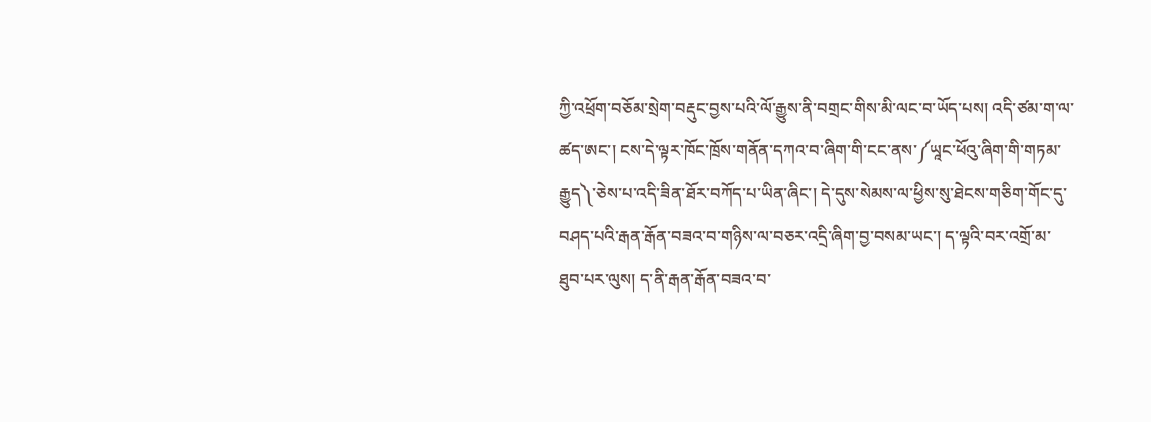ཀྱི་འཕྲོག་བཅོམ་སྲེག་བརྡུང་བྱས་པའི་ལོ་རྒྱུས་ནི་བགྲང་གིས་མི་ལང་བ་ཡོད་པས། འདི་ཙམ་ག་ལ་ཚད་ཨང་། ངས་དེ་ལྟར་ཁོང་ཁྲོས་གནོན་དཀའ་བ་ཞིག་གི་ངང་ནས་༼ཡཱང་ཕོའུ་ཞིག་གི་གཏམ་རྒྱུད༽་ཅེས་པ་འདི་ཟིན་ཐོར་བཀོད་པ་ཡིན་ཞིང་། དེ་དུས་སེམས་ལ་ཕྱིས་སུ་ཐེངས་གཅིག་གོང་དུ་བཤད་པའི་རྒན་རྒོན་བཟའ་བ་གཉིས་ལ་བཅར་འདྲི་ཞིག་བྱ་བསམ་ཡང་། ད་ལྟའི་བར་འགྲོ་མ་ཐུབ་པར་ལུས། ད་ནི་རྒན་རྒོན་བཟའ་བ་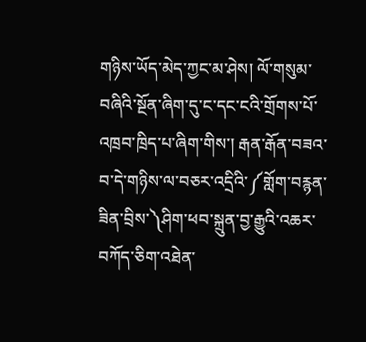གཉིས་ཡོད་མེད་ཀྱང་མ་ཤེས། ལོ་གསུམ་བཞིའི་སྔོན་ཞིག་དུ་ང་དང་ངའི་གྲོགས་པོ་འཁྲབ་ཁྲིད་པ་ཞིག་གིས་། རྒན་རྒོན་བཟའ་བ་དེ་གཉིས་ལ་བཅར་འདྲིའི་༼གློག་བརྙན་ཟིན་བྲིས་༽ཤིག་ཕབ་སྐྲུན་བྱ་རྒྱུའི་འཆར་བཀོད་ཅིག་འཐེན་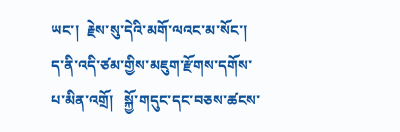ཡང་།  རྗེས་སུ་དེའི་མགོ་ལའང་མ་སོང་། ད་ནི་འདི་ཙམ་གྱིས་མཇུག་རྫོགས་དགོས་པ་མིན་འགྲོ།   སྐྱོ་གདུང་དང་བཅས་ཚངས་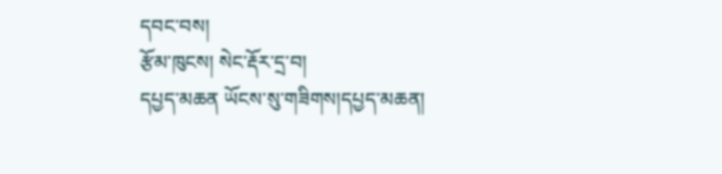དབང་བས།
རྩོམ་ཁུངས། སེང་རྡོར་དྲ་བ།
དཔྱད་མཆན ཡོངས་སུ་གཟིགས།དཔྱད་མཆན།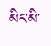མིང་མི་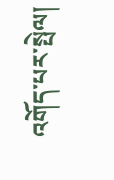འགོད་པར་སྤེལ།